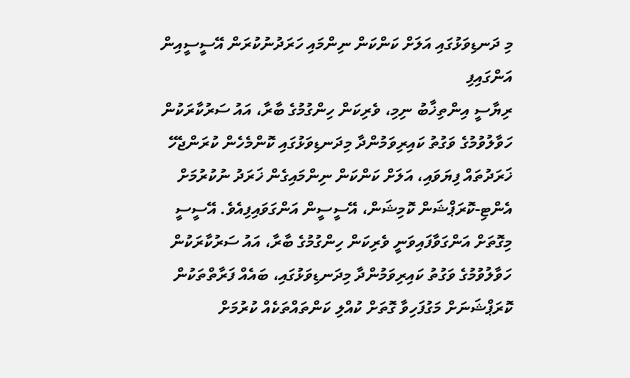މި ދަނޑިވަޅުގައި އަލަށް ކަންކަން ނިންމައި ހަރަދުނުކުރަން އޭސީސީއިން އަންގައިފި
ރިޔާސީ އިންތިޚާބު ނިމި، ވެރިކަން ހިންގުމުގެ ބާރާ، އައު ސަރުކާރަކުން ހަވާލުވުމުގެ ވަގުތު ކައިރިވަމުންދާ މިދަނޑިވަޅުގައި ކޮންމެހެން ކުރަންޖެހޭ ޚަރަދުތައް ފިޔަވައި، އަލަށް ކަންކަން ނިންމައިގެން ޚަރަދު ނުކުރުމަށް އެންޓި-ކޮރަޕްޝަން ކޮމިޝަން، އޭސީސީން އަންގަވައިފިއެވެ. އޭސީސީ މިގޮތަށް އަންގަވާފައިވަނީ ވެރިކަން ހިންގުމުގެ ބާރާ، އައު ސަރުކާރަކުން ހަވާލުވުމުގެ ވަގުތު ކައިރިވަމުންދާ މިދަނޑިވަޅުގައި، ބައެއް ފަރާތްތަކުން ކޮރަޕްޝަނަށް މަގުފަހިވާ ގޮތަށް ކުއްލި ކަންތައްތަކެއް ކުރުމަށް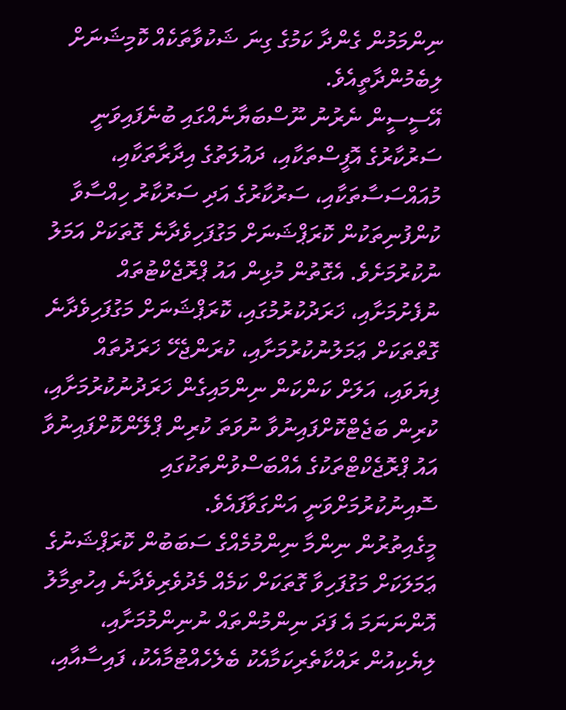ނިންމަމުން ގެންދާ ކަމުގެ ގިނަ ޝަކުވާތަކެއް ކޮމިޝަނަށް ލިބެމުންދާތީއެވެ.
އޭސީސީން ނެރުނު ނޫސްބަޔާނެއްގައި ބުނެފައިވަނީ ސަރުކާރުގެ އޮފީސްތަކާއި، ދައުލަތުގެ އިދާރާތަކާއި، މުއައްސަސާތަކާއި، ސަރުކާރުގެ އަދި ސަރުކާރު ހިއްސާވާ ކުންފުނިތަކުން ކޮރަޕްޝަނަށް މަގުފަހިވެދާނެ ގޮތަކަށް އަމަލު ނުކުރުމަށެވެ. އެގޮތުން މުޅިން އައު ޕްރޮޖެކްޓުތައް ނުފެށުމަށާއި، ޚަރަދުކުރުމުގައި، ކޮރަޕްޝަނަށް މަގުފަހިވެދާނެ ގޮތްތަކަށް ޢަމަލުނުކުރުމަށާއި، ކުރަންޖެހޭ ޚަރަދުތައް ފިޔަވައި، އަލަށް ކަންކަން ނިންމައިގެން ޚަރަދުނުކުރުމަށާއި، ކުރިން ބަޖެޓްކޮށްފައިނުވާ ނުވަތަ ކުރިން ޕްލޭންކޮށްފައިނުވާ އައު ޕްރޮޖެކްޓްތަކުގެ އެއްބަސްވުންތަކުގައި ސޮއިނުކުރުމަށްވަނީ އަންގަވާފައެވެ.
މީގެއިތުރުން ނިންމާ ނިންމުމެއްގެ ސަބަބުން ކޮރަޕްޝަނުގެ ޢަމަލަކަށް މަގުފަހިވާ ގޮތަކަށް ކަމެއް މެދުވެރިވެދާނެ އިހުތިމާލު އޮންނަނަމަ އެ ފަދަ ނިންމުންތައް ނުނިންމުމަށާއި، ލިޔެކިއުން ރައްކާތެރިކަމާއެކު ބެލެހެއްޓުމާއެކު، ފައިސާއާއި،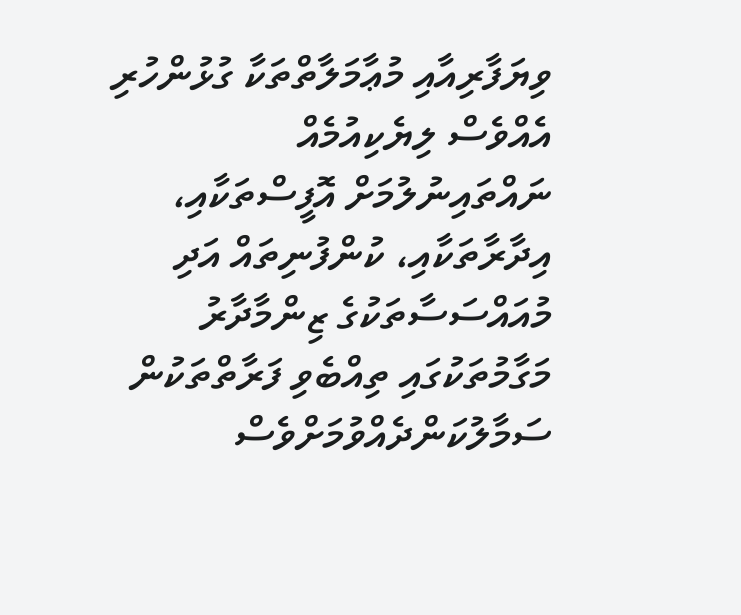ވިޔަފާރިއާއި މުޢާމަލާތްތަކާ ގުޅުންހުރި އެއްވެސް ލިޔެކިއުމެއް ނައްތައިނުލުމަށް އޮފީސްތަކާއި، އިދާރާތަކާއި، ކުންފުނިތައް އަދި މުއައްސަސާތަކުގެ ޒިންމާދާރު މަގާމުތަކުގައި ތިއްބެވި ފަރާތްތަކުން ސަމާލުކަންދެއްވުމަށްވެސް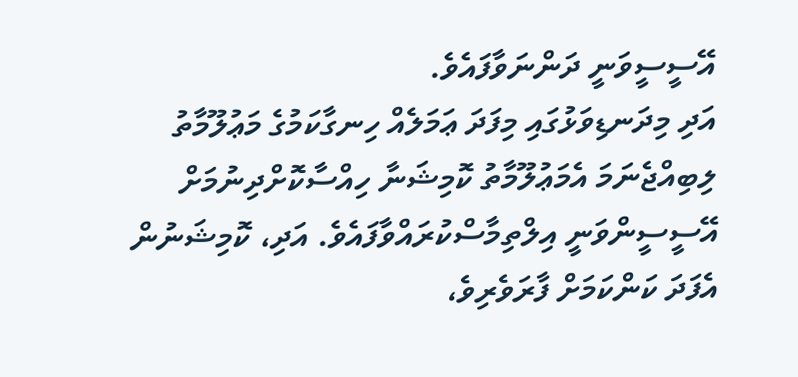އޭސީސީވަނީ ދަންނަވާފައެވެ.
އަދި މިދަނޑިވަޅުގައި މިފަދަ ޢަމަލެއް ހިނގާކަމުގެ މަޢުލޫމާތު ލިބިއްޖެނަމަ އެމަޢުލޫމާތު ކޮމިޝަނާ ހިއްސާކޮށްދިނުމަށް އޭސީސީންވަނީ އިލްތިމާސްކުރައްވާފައެވެ. އަދި، ކޮމިޝަނުން އެފަދަ ކަންކަމަށް ފާރަވެރިވެ،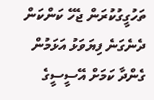ތަހުގީގުކުރަން ޖެހޭ ކަންކަން ދެނެގަނެ ފިޔަވަޅު އަޅަމުން ގެންދާ ކަމަށް އޭސީސީގެ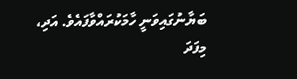ބަޔާނުގައިވަނީ ހާމަކުރައްވާފައެވެ. އަދި، މިފަދަ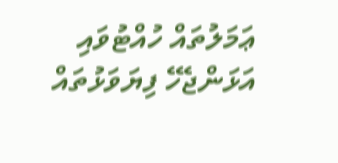ޢަމަލުތައް ހުއްޓުވައި އަޅަންޖެހޭ ފިޔަވަޅުތައް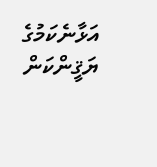އަޅާނެކަމުގެ ޔަޤީންކަން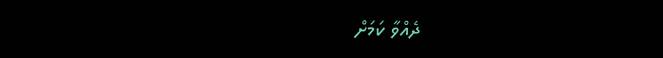ދެއްވާ ކަމަށް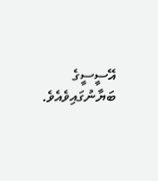އޭސީސީގެ ބަޔާނުގައިވެއެވެ.